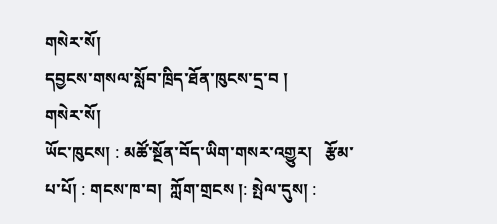གསེར་སོ།
དབྱངས་གསལ་སློབ་ཁྲིད་ཐོན་ཁུངས་དྲ་བ །
གསེར་སོ།
ཡོང་ཁུངས། : མཚོ་སྔོན་བོད་ཡིག་གསར་འགྱུར།   རྩོམ་པ་པོ། : གངས་ཁ་བ།  ཀློག་གྲངས །: སྤེལ་དུས། :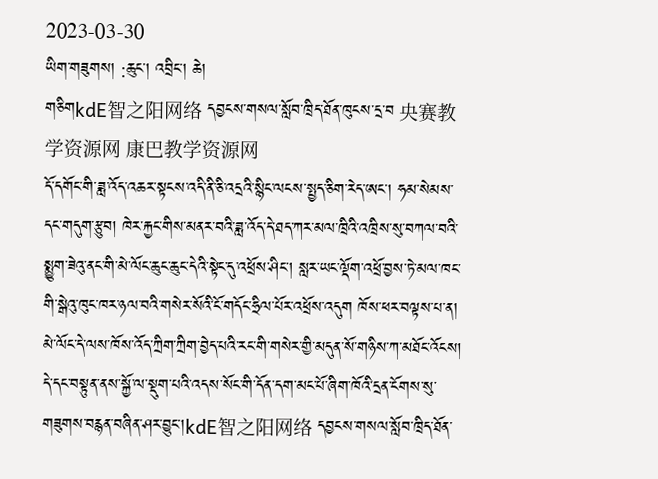2023-03-30
ཡིག་གཟུགས། :ཆུང་། འབྲིང་། ཆེ།
གཅིགkdE智之阳网络 དབྱངས་གསལ་སློབ་ཁྲིད་ཐོན་ཁུངས་དྲ་བ 央赛教学资源网 康巴教学资源网
དོ་དགོང་གི་ཟླ་འོད་འཆར་སྟངས་འདི་ནི་ཅི་འདྲའི་སྙིང་ལངས་སྤྱད་ཅིག་རེད་ཨང་། ཧམ་སེམས་དང་གདུག་རྩུབ། ཁེར་རྐྱང་གིས་མནར་བའི་ཟླ་འོད་དེ་ཐད་ཀར་མལ་ཁྲིའི་འཁྲིས་སུ་བཀལ་བའི་སྨྱུག་ཟེའུ་ནང་གི་མེ་ལོང་ཆུང་ཆུང་དེའི་སྟེང་དུ་འཕྲོས་ཤིང་། སླར་ཡང་ལྡོག་འཕྲོ་བྱས་ཏེ་མལ་ཁང་གི་སྒེའུ་ཁུང་ཁར་ཉལ་བའི་གསེར་སོའི་ངོ་གདོང་ཧྲིལ་པོར་འཕྲོས་འདུག ཁོས་ཕར་བལྟས་པ་ན། མེ་ལོང་དེ་ལས་ཁོས་འོད་ཀྲིག་ཀྲིག་བྱེད་པའི་རང་གི་གསེར་གྱི་མདུན་སོ་གཉིས་ཀ་མཐོང་འོངས། དེ་དང་བསྟུན་ནས་སྐྱོ་ལ་སྡུག་པའི་འདས་སོང་གི་དོན་དག་མང་པོ་ཞིག་ཁོའི་དྲན་ངོགས་སུ་གཟུགས་བརྙན་བཞིན་ཤར་བྱུང་།kdE智之阳网络 དབྱངས་གསལ་སློབ་ཁྲིད་ཐོན་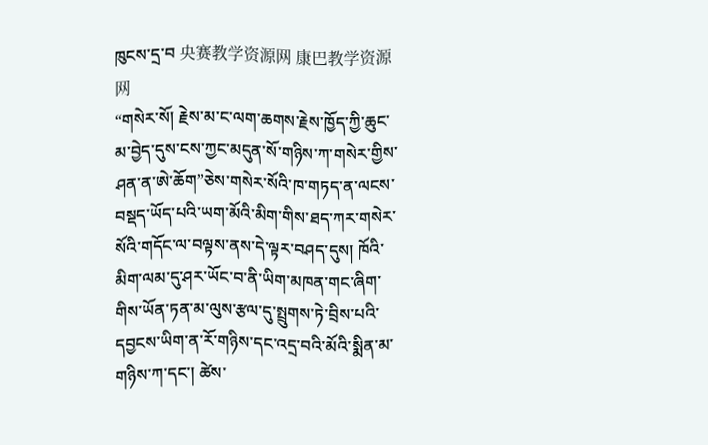ཁུངས་དྲ་བ 央赛教学资源网 康巴教学资源网
“གསེར་སོ། རྗེས་མ་ང་ལག་ཆགས་རྗེས་ཁྱོད་ཀྱི་ཆུང་མ་བྱེད་དུས་ངས་ཀྱང་མདུན་སོ་གཉིས་ཀ་གསེར་གྱིས་ཤན་ན་ཨེ་ཆོག”ཅེས་གསེར་སོའི་ཁ་གཏད་ན་ལངས་བསྡད་ཡོད་པའི་ཡག་མོའི་མིག་གིས་ཐད་ཀར་གསེར་སོའི་གདོང་ལ་བལྟས་ནས་དེ་ལྟར་བཤད་དུས། ཁོའི་མིག་ལམ་དུ་ཤར་ཡོང་བ་ནི་ཡིག་མཁན་གང་ཞིག་གིས་ཡོན་ཏན་མ་ལུས་རྩལ་དུ་སྤྲུགས་ཏེ་བྲིས་པའི་དབྱངས་ཡིག་ན་རོ་གཉིས་དང་འདྲ་བའི་མོའི་སྨིན་མ་གཉིས་ཀ་དང་། ཚེས་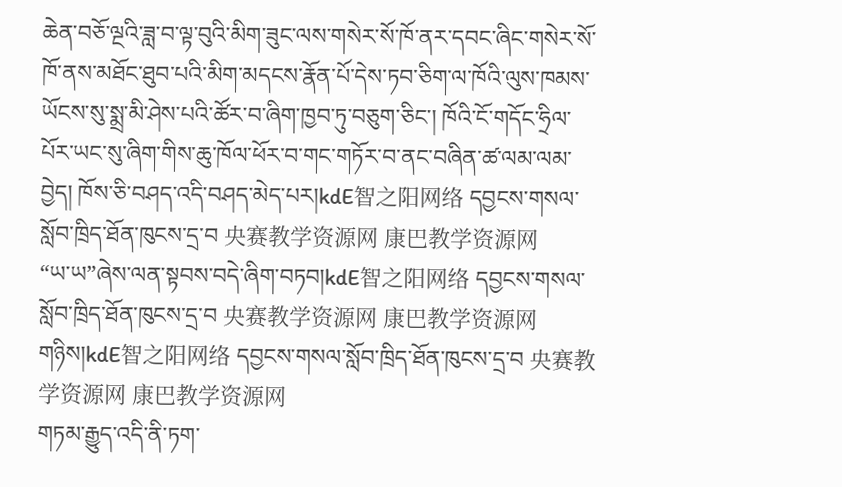ཆེན་བཅོ་ལྔའི་ཟླ་བ་ལྟ་བུའི་མིག་ཟུང་ལས་གསེར་སོ་ཁོ་ནར་དབང་ཞིང་གསེར་སོ་ཁོ་ནས་མཐོང་ཐུབ་པའི་མིག་མདངས་རྣོན་པོ་དེས་ཏབ་ཅིག་ལ་ཁོའི་ལུས་ཁམས་ཡོངས་སུ་སྨྲ་མི་ཤེས་པའི་ཚོར་བ་ཞིག་ཁྱབ་ཏུ་བཅུག་ཅིང་། ཁོའི་ངོ་གདོང་ཧྲིལ་པོར་ཡང་སུ་ཞིག་གིས་ཆུ་ཁོལ་ཕོར་བ་གང་གཏོར་བ་ནང་བཞིན་ཚ་ལམ་ལམ་བྱེད། ཁོས་ཅི་བཤད་འདི་བཤད་མེད་པར།kdE智之阳网络 དབྱངས་གསལ་སློབ་ཁྲིད་ཐོན་ཁུངས་དྲ་བ 央赛教学资源网 康巴教学资源网
“ཡ་ཡ”ཞེས་ལན་སྟབས་བདེ་ཞིག་བཏབ།kdE智之阳网络 དབྱངས་གསལ་སློབ་ཁྲིད་ཐོན་ཁུངས་དྲ་བ 央赛教学资源网 康巴教学资源网
གཉིས།kdE智之阳网络 དབྱངས་གསལ་སློབ་ཁྲིད་ཐོན་ཁུངས་དྲ་བ 央赛教学资源网 康巴教学资源网
གཏམ་རྒྱུད་འདི་ནི་ཏག་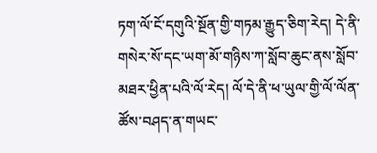ཏག་ལོ་ངོ་དགུའི་སྔོན་གྱི་གཏམ་རྒྱུད་ཅིག་རེད། དེ་ནི་གསེར་སོ་དང་ཡག་མོ་གཉིས་ཀ་སློབ་ཆུང་ནས་སློབ་མཐར་ཕྱིན་པའི་ལོ་རེད། ལོ་དེ་ནི་ཕ་ཡུལ་གྱི་ལོ་ལོན་ཚོས་བཤད་ན་གཡང་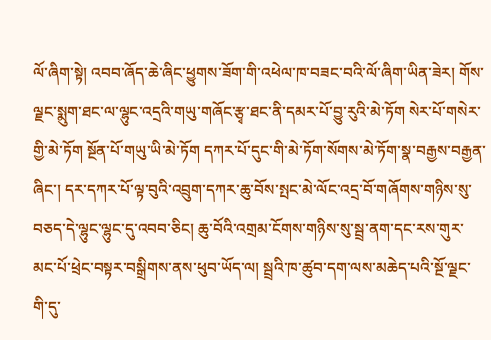ལོ་ཞིག་སྟེ། འབབ་ཞོད་ཆེ་ཞིང་ཕྱུགས་ཟོག་གི་འཕེལ་ཁ་བཟང་བའི་ལོ་ཞིག་ཡིན་ཟེར། གོས་ལྗང་སྨུག་ཐང་ལ་ལྷུང་འདྲའི་གཡུ་གཞོང་རྩྭ་ཐང་ནི་དམར་པོ་བྱུ་རུའི་མེ་ཏོག སེར་པོ་གསེར་གྱི་མེ་ཏོག སྔོན་པོ་གཡུ་ཡི་མེ་ཏོག དཀར་པོ་དུང་གི་མེ་ཏོག་སོགས་མེ་ཏོག་སྣ་བརྒྱས་བརྒྱན་ཞིང་། དར་དཀར་པོ་ལྟ་བུའི་འབྲུག་དཀར་ཆུ་བོས་སྤང་མེ་ལོང་འདྲ་བོ་གཞོགས་གཉིས་སུ་བཅད་དེ་ལྷུང་ལྷུང་དུ་འབབ་ཅིང། ཆུ་བོའི་འགྲམ་ངོགས་གཉིས་སུ་སྦྲ་ནག་དང་རས་གུར་མང་པོ་ཕྲེང་བསྟར་བསྒྲིགས་ནས་ཕུབ་ཡོད་ལ། སྦྲའི་ཁ་ཚུབ་དག་ལས་མཆེད་པའི་སྔོ་ལྗང་གི་དུ་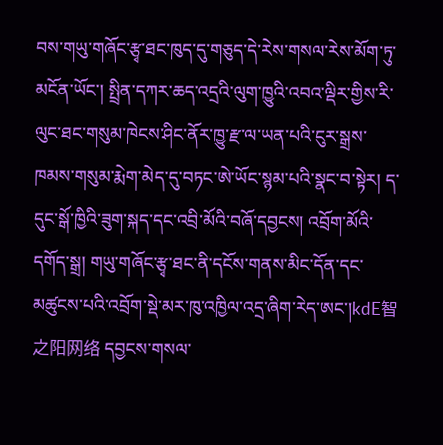བས་གཡུ་གཞོང་རྩྭ་ཐང་ཁུད་དུ་གཅུད་དེ་རེས་གསལ་རེས་མོག་ཏུ་མངོན་ཡོང་། སྤྲིན་དཀར་ཆད་འདྲའི་ལུག་ཁྱུའི་འབའ་ལྡིར་གྱིས་རི་ལུང་ཐང་གསུམ་ཁེངས་ཤིང་ནོར་ཁྱུ་རྫ་ལ་ཡན་པའི་ངུར་སྒྲས་ཁམས་གསུམ་རྨེག་མེད་དུ་བཏང་ཨེ་ཡོང་སྙམ་པའི་སྣང་བ་སྟེར། ད་དུང་སྒོ་ཁྱིའི་ཟུག་སྐད་དང་འབྲི་མོའི་བཞོ་དབྱངས། འབྲོག་མོའི་དགོད་སྒྲ། གཡུ་གཞོང་རྩྭ་ཐང་ནི་དངོས་གནས་མིང་དོན་དང་མཚུངས་པའི་འབྲོག་སྡེ་མར་ཁུ་འཁྱིལ་འདྲ་ཞིག་རེད་ཨང་།kdE智之阳网络 དབྱངས་གསལ་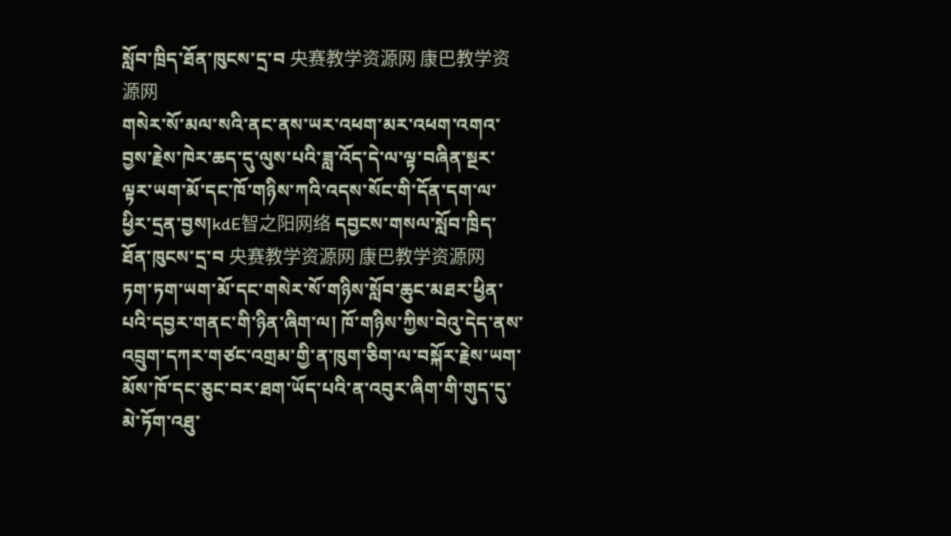སློབ་ཁྲིད་ཐོན་ཁུངས་དྲ་བ 央赛教学资源网 康巴教学资源网
གསེར་སོ་མལ་སའི་ནང་ནས་ཡར་འཕག་མར་འཕག་འགའ་བྱས་རྗེས་ཁེར་ཆད་དུ་ལུས་པའི་ཟླ་འོད་དེ་ལ་ལྟ་བཞིན་སྔར་ལྟར་ཡག་མོ་དང་ཁོ་གཉིས་ཀའི་འདས་སོང་གི་དོན་དག་ལ་ཕྱིར་དྲན་བྱས།kdE智之阳网络 དབྱངས་གསལ་སློབ་ཁྲིད་ཐོན་ཁུངས་དྲ་བ 央赛教学资源网 康巴教学资源网
ཏག་ཏག་ཡག་མོ་དང་གསེར་སོ་གཉིས་སློབ་ཆུང་མཐར་ཕྱིན་པའི་དབྱར་གནང་གི་ཉིན་ཞིག་ལ། ཁོ་གཉིས་ཀྱིས་བེའུ་དེད་ནས་འབྲུག་དཀར་གཙང་འགྲམ་གྱི་ན་ཁུག་ཅིག་ལ་བསྐོར་རྗེས་ཡག་མོས་ཁོ་དང་ཅུང་བར་ཐག་ཡོད་པའི་ན་འབུར་ཞིག་གི་གུད་དུ་མེ་ཏོག་འཐུ་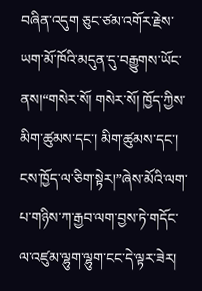བཞིན་འདུག ཅུང་ཙམ་འགོར་རྗེས་ཡག་མོ་ཁོའི་མདུན་དུ་བརྒྱུགས་ཡོང་ནས།“གསེར་སོ། གསེར་སོ། ཁྱོད་ཀྱིས་མིག་ཚུམས་དང་། མིག་ཚུམས་དང་། ངས་ཁྱོད་ལ་ཅིག་སྟེར།”ཞེས་མོའི་ལག་པ་གཉིས་ཀ་རྒྱབ་ལག་བྱས་ཏེ་གདོང་ལ་འཛུམ་ལྷུག་ལྷུག་ངང་དེ་ལྟར་ཟེར།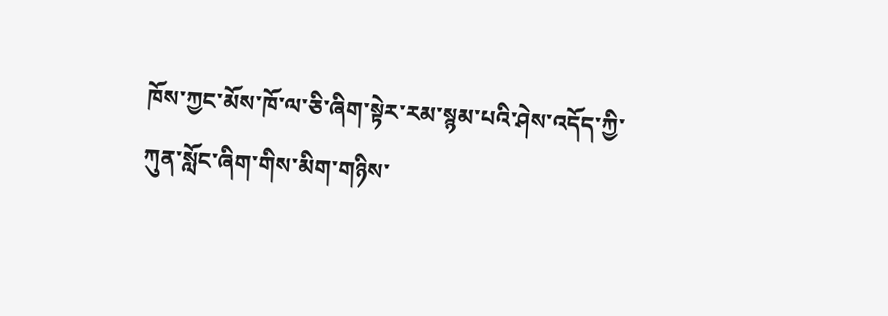ཁོས་ཀྱང་མོས་ཁོ་ལ་ཅི་ཞིག་སྟེར་རམ་སྙམ་པའི་ཤེས་འདོད་ཀྱི་ཀུན་སློང་ཞིག་གིས་མིག་གཉིས་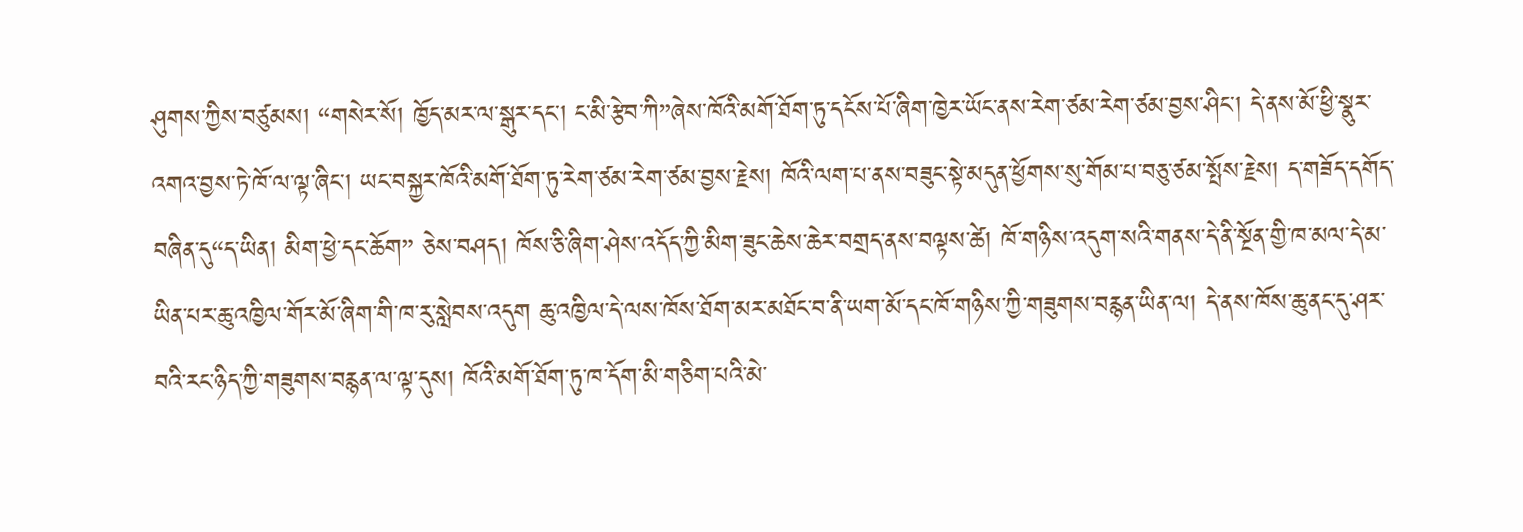ཤུགས་ཀྱིས་བཙུམས། “གསེར་སོ། ཁྱོད་མར་ལ་སྒུར་དང་། ང་མི་རྩེབ་ཀི”ཞེས་ཁོའི་མགོ་ཐོག་ཏུ་དངོས་པོ་ཞིག་ཁྱེར་ཡོང་ནས་རེག་ཙམ་རེག་ཙམ་བྱས་ཤིང་། དེ་ནས་མོ་ཕྱི་སྣུར་འགའ་བྱས་ཏེ་ཁོ་ལ་ལྟ་ཞིང་། ཡང་བསྐྱར་ཁོའི་མགོ་ཐོག་ཏུ་རེག་ཙམ་རེག་ཙམ་བྱས་རྗེས། ཁོའི་ལག་པ་ནས་བཟུང་སྟེ་མདུན་ཕྱོགས་སུ་གོམ་པ་བཅུ་ཙམ་སྤོས་རྗེས། ད་གཟོད་དགོད་བཞིན་དུ“ད་ཡིན། མིག་ཕྱེ་དང་ཆོག” ཅེས་བཤད། ཁོས་ཅི་ཞིག་ཤེས་འདོད་ཀྱི་མིག་ཟུང་ཆེས་ཆེར་བགྲད་ནས་བལྟས་ཚེ། ཁོ་གཉིས་འདུག་སའི་གནས་དེ་ནི་སྔོན་གྱི་ཁ་མལ་དེ་མ་ཡིན་པར་ཆུ་འཁྱིལ་གོར་མོ་ཞིག་གི་ཁ་རུ་སླེབས་འདུག ཆུ་འཁྱིལ་དེ་ལས་ཁོས་ཐོག་མར་མཐོང་བ་ནི་ཡག་མོ་དང་ཁོ་གཉིས་ཀྱི་གཟུགས་བརྙན་ཡིན་ལ། དེ་ནས་ཁོས་ཆུ་ནང་དུ་ཤར་བའི་རང་ཉིད་ཀྱི་གཟུགས་བརྙན་ལ་ལྟ་དུས། ཁོའི་མགོ་ཐོག་ཏུ་ཁ་དོག་མི་གཅིག་པའི་མེ་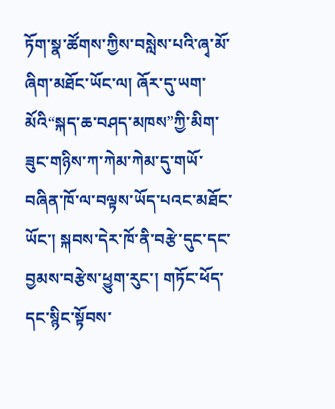ཏོག་སྣ་ཚོགས་ཀྱིས་བསླེས་པའི་ཞྭ་མོ་ཞིག་མཐོང་ཡོང་ལ། ཞོར་དུ་ཡག་མོའི“སྐད་ཆ་བཤད་མཁས”ཀྱི་མིག་ཟུང་གཉིས་ཀ་ཀེམ་ཀེམ་དུ་གཡོ་བཞིན་ཁོ་ལ་བལྟས་ཡོད་པའང་མཐོང་ཡོང་། སྐབས་དེར་ཁོ་ནི་བརྩེ་དུང་དང་བྱམས་བརྩེས་ཕྱུག་རུང་། གཏོང་ཕོད་དང་སྙིང་སྟོབས་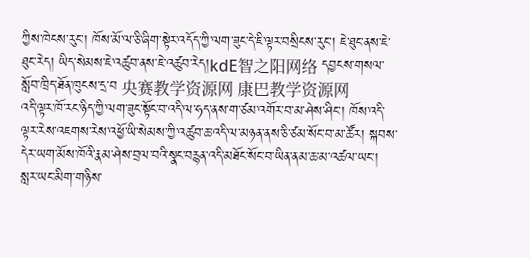ཀྱིས་ཁེངས་རུང་། ཁོས་མོ་ལ་ཅི་ཞིག་སྟེར་འདོད་ཀྱི་ལག་ཟུང་དེ་ཇི་ལྟར་བསྲིངས་རུང་། ཇེ་ཐུང་ནས་ཇེ་ཐུང་རེད། ཡིད་སེམས་ཇེ་འཚུབ་ནས་ཇེ་འཚུབ་རེད།kdE智之阳网络 དབྱངས་གསལ་སློབ་ཁྲིད་ཐོན་ཁུངས་དྲ་བ 央赛教学资源网 康巴教学资源网
འདི་ལྟར་ཁོ་རང་ཉིད་ཀྱི་ལག་ཟུང་སྟོང་བ་འདི་ལ་ཧད་ནས་ག་ཙམ་འགོར་བ་མ་ཤེས་ཤིང་། ཁོས་འདི་ལྟར་རེས་འཇགས་རེས་འཕྱོ་ཡི་སེམས་ཀྱི་འཚུབ་ཆ་འདི་ལ་མཉན་ནས་ཅི་ཙམ་སོང་བ་མ་ཚོར། སྐབས་དེར་ཡག་མོས་ཁོའི་རྣམ་ཤེས་བྲལ་བའི་སྣང་བརྙན་འདི་མཐོང་སོང་བ་ཡིན་ནམ་ཆ་མ་འཚལ་ཡང་། སླར་ཡང་མིག་གཉིས་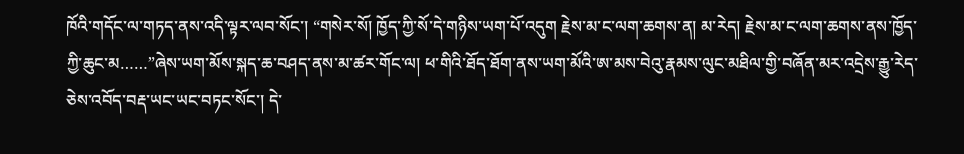ཁོའི་གདོང་ལ་གཏད་ནས་འདི་ལྟར་ལབ་སོང་། “གསེར་སོ། ཁྱོད་ཀྱི་སོ་དེ་གཉིས་ཡག་པོ་འདུག རྗེས་མ་ང་ལག་ཆགས་ན། མ་རེད། རྗེས་མ་ང་ལག་ཆགས་ནས་ཁྱོད་ཀྱི་ཆུང་མ……”ཞེས་ཡག་མོས་སྐད་ཆ་བཤད་ནས་མ་ཚར་གོང་ལ། ཕ་གིའི་ཐོད་ཐོག་ནས་ཡག་མོའི་ཨ་མས་བེའུ་རྣམས་ལུང་མཐིལ་གྱི་བཞོན་མར་འདྲེས་རྒྱུ་རེད་ཅེས་འབོད་བརྡ་ཡང་ཡང་བཏང་སོང་། དེ་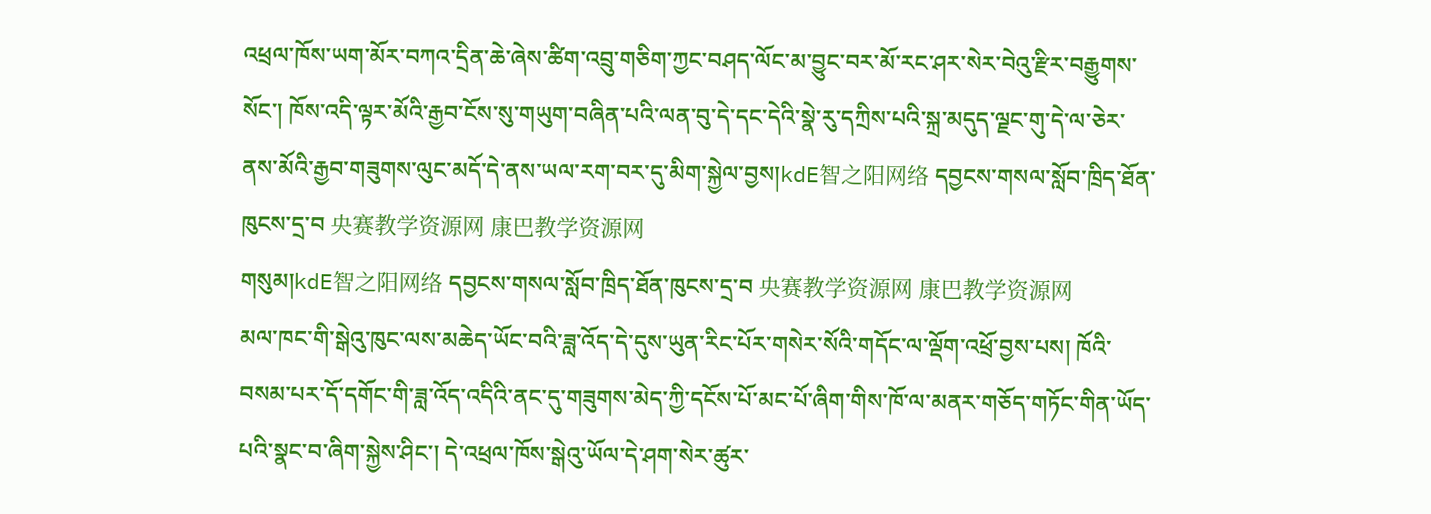འཕྲལ་ཁོས་ཡག་མོར་བཀའ་དྲིན་ཆེ་ཞེས་ཚིག་འབྲུ་གཅིག་ཀྱང་བཤད་ལོང་མ་བྱུང་བར་མོ་རང་ཤར་སེར་བེའུ་རྫིར་བརྒྱུགས་སོང་། ཁོས་འདི་ལྟར་མོའི་རྒྱབ་ངོས་སུ་གཡུག་བཞིན་པའི་ལན་བུ་དེ་དང་དེའི་སྣེ་རུ་དཀྲིས་པའི་སྐྲ་མདུད་ལྗང་གུ་དེ་ལ་ཅེར་ནས་མོའི་རྒྱབ་གཟུགས་ལུང་མདོ་དེ་ནས་ཡལ་རག་བར་དུ་མིག་སྐྱེལ་བྱས།kdE智之阳网络 དབྱངས་གསལ་སློབ་ཁྲིད་ཐོན་ཁུངས་དྲ་བ 央赛教学资源网 康巴教学资源网
གསུམ།kdE智之阳网络 དབྱངས་གསལ་སློབ་ཁྲིད་ཐོན་ཁུངས་དྲ་བ 央赛教学资源网 康巴教学资源网
མལ་ཁང་གི་སྒེའུ་ཁུང་ལས་མཆེད་ཡོང་བའི་ཟླ་འོད་དེ་དུས་ཡུན་རིང་པོར་གསེར་སོའི་གདོང་ལ་ལྡོག་འཕྲོ་བྱས་པས། ཁོའི་བསམ་པར་དོ་དགོང་གི་ཟླ་འོད་འདིའི་ནང་དུ་གཟུགས་མེད་ཀྱི་དངོས་པོ་མང་པོ་ཞིག་གིས་ཁོ་ལ་མནར་གཅོད་གཏོང་གིན་ཡོད་པའི་སྣང་བ་ཞིག་སྐྱེས་ཤིང་། དེ་འཕྲལ་ཁོས་སྒེའུ་ཡོལ་དེ་ཤག་སེར་ཚུར་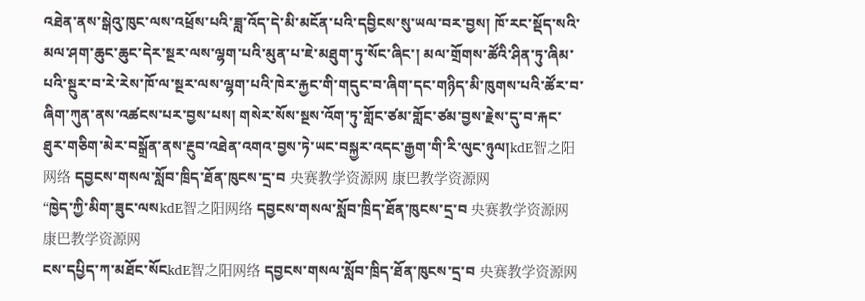འཐེན་ནས་སྒེའུ་ཁུང་ལས་འཕྲོས་པའི་ཟླ་འོད་དེ་མི་མངོན་པའི་དབྱིངས་སུ་ཡལ་བར་བྱས། ཁོ་རང་སྡོད་སའི་མལ་ཤག་ཆུང་ཆུང་དེར་སྔར་ལས་ལྷག་པའི་མུན་པ་ཇེ་མཐུག་ཏུ་སོང་ཞིང་། མལ་གྲོགས་ཚོའི་ཤིན་ཏུ་ཞིམ་པའི་སྔུར་བ་རེ་རེས་ཁོ་ལ་སྔར་ལས་ལྷག་པའི་ཁེར་རྐྱང་གི་གདུང་བ་ཞིག་དང་གཉིད་མི་ཁུགས་པའི་ཚོར་བ་ཞིག་ཀུན་ནས་འཚངས་པར་བྱས་པས། གསེར་སོས་སྔས་འོག་ཏུ་གློང་ཙམ་གློང་ཙམ་བྱས་རྗེས་དུ་བ་རྐང་ཐུར་གཅིག་མེར་བསྒྲོན་ནས་རྔུབ་འཐེན་འགའ་བྱས་ཏེ་ཡང་བསྐྱར་འདང་རྒྱག་གི་རི་ལུང་ཉུལ།kdE智之阳网络 དབྱངས་གསལ་སློབ་ཁྲིད་ཐོན་ཁུངས་དྲ་བ 央赛教学资源网 康巴教学资源网
“ཁྱེད་ཀྱི་མིག་ཟུང་ལསkdE智之阳网络 དབྱངས་གསལ་སློབ་ཁྲིད་ཐོན་ཁུངས་དྲ་བ 央赛教学资源网 康巴教学资源网
ངས་དཔྱིད་ཀ་མཐོང་སོངkdE智之阳网络 དབྱངས་གསལ་སློབ་ཁྲིད་ཐོན་ཁུངས་དྲ་བ 央赛教学资源网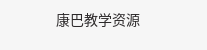康巴教学资源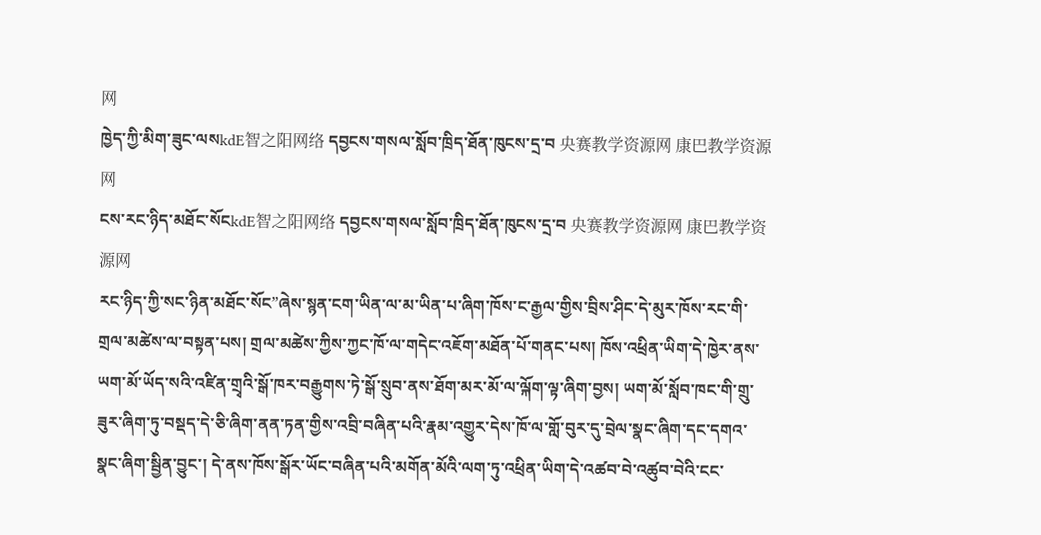网
ཁྱེད་ཀྱི་མིག་ཟུང་ལསkdE智之阳网络 དབྱངས་གསལ་སློབ་ཁྲིད་ཐོན་ཁུངས་དྲ་བ 央赛教学资源网 康巴教学资源网
ངས་རང་ཉིད་མཐོང་སོངkdE智之阳网络 དབྱངས་གསལ་སློབ་ཁྲིད་ཐོན་ཁུངས་དྲ་བ 央赛教学资源网 康巴教学资源网
རང་ཉིད་ཀྱི་སང་ཉིན་མཐོང་སོང”ཞེས་སྙན་ངག་ཡིན་ལ་མ་ཡིན་པ་ཞིག་ཁོས་ང་རྒྱལ་གྱིས་བྲིས་ཤིང་དེ་མུར་ཁོས་རང་གི་གྲལ་མཚེས་ལ་བསྟན་པས། གྲལ་མཚེས་ཀྱིས་ཀྱང་ཁོ་ལ་གདེང་འཇོག་མཐོན་པོ་གནང་པས། ཁོས་འཕྲིན་ཡིག་དེ་ཁྱེར་ནས་ཡག་མོ་ཡོད་སའི་འཛིན་གྲྭའི་སྒོ་ཁར་བརྒྱུགས་ཏེ་སྒོ་སྲུབ་ནས་ཐོག་མར་མོ་ལ་ལྐོག་ལྟ་ཞིག་བྱས། ཡག་མོ་སློབ་ཁང་གི་གྲུ་ཟུར་ཞིག་ཏུ་བསྡད་དེ་ཅི་ཞིག་ནན་ཏན་གྱིས་འབྲི་བཞིན་པའི་རྣམ་འགྱུར་དེས་ཁོ་ལ་གློ་བུར་དུ་བྲེལ་སྣང་ཞིག་དང་དགའ་སྣང་ཞིག་སྦྱིན་བྱུང་། དེ་ནས་ཁོས་སྒོར་ཡོང་བཞིན་པའི་མགོན་མོའི་ལག་ཏུ་འཕྲིན་ཡིག་དེ་འཚབ་བེ་འཚུབ་བེའི་ངང་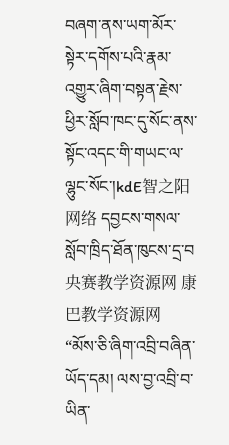བཞག་ནས་ཡག་མོར་སྟེར་དགོས་པའི་རྣམ་འགྱུར་ཞིག་བསྟན་རྗེས་ཕྱིར་སློབ་ཁང་དུ་སོང་ནས་སྟོང་འདང་གི་གཡང་ལ་ལྷུང་སོང་།kdE智之阳网络 དབྱངས་གསལ་སློབ་ཁྲིད་ཐོན་ཁུངས་དྲ་བ 央赛教学资源网 康巴教学资源网
“མོས་ཅི་ཞིག་འབྲི་བཞིན་ཡོད་དམ། ལས་བྱ་འབྲི་བ་ཡིན་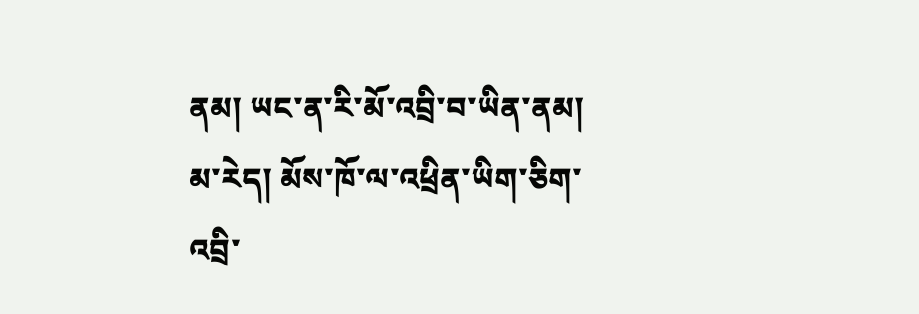ནམ། ཡང་ན་རི་མོ་འབྲི་བ་ཡིན་ནམ། མ་རེད། མོས་ཁོ་ལ་འཕྲིན་ཡིག་ཅིག་འབྲི་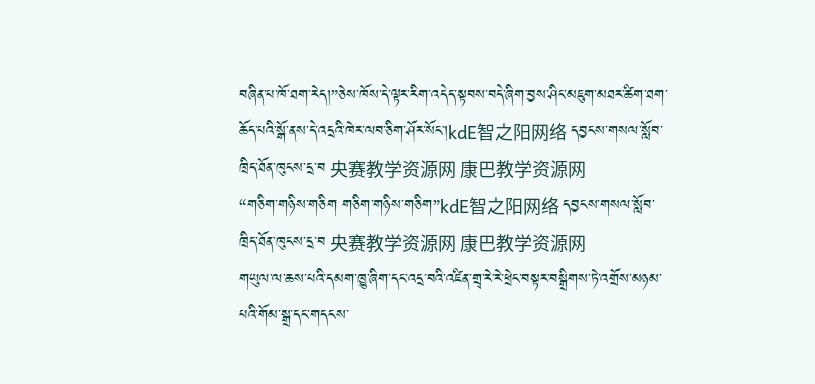བཞིན་པ་ཁོ་ཐག་རེད།”ཅེས་ཁོས་དེ་ལྟར་རིག་འདེད་སྟབས་བདེ་ཞིག་བྱས་ཤིང་མཇུག་མཐར་ཚིག་ཐག་ཆོད་པའི་སྒོ་ནས་དེ་འདྲའི་ཁེར་ལབ་ཅིག་ཤོར་སོང་།kdE智之阳网络 དབྱངས་གསལ་སློབ་ཁྲིད་ཐོན་ཁུངས་དྲ་བ 央赛教学资源网 康巴教学资源网
“གཅིག་གཉིས་གཅིག གཅིག་གཉིས་གཅིག”kdE智之阳网络 དབྱངས་གསལ་སློབ་ཁྲིད་ཐོན་ཁུངས་དྲ་བ 央赛教学资源网 康巴教学资源网
གཡུལ་ལ་ཆས་པའི་དམག་ཁྱུ་ཞིག་དང་འདྲ་བའི་འཛིན་གྲྭ་རེ་རེ་ཕྲེང་བསྟར་བསྒྲིགས་ཏེ་འགྲོས་མཉམ་པའི་གོམ་སྒྲ་དང་གདངས་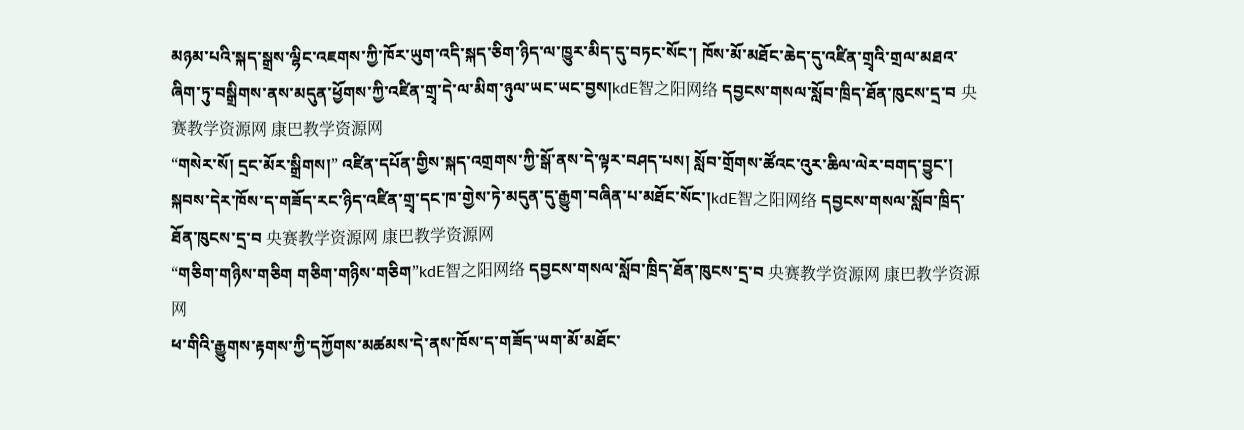མཉམ་པའི་སྐད་སྒྲས་ལྷིང་འཇགས་ཀྱི་ཁོར་ཡུག་འདི་སྐད་ཅིག་ཉིད་ལ་ཁྱུར་མིད་དུ་བཏང་སོང་། ཁོས་མོ་མཐོང་ཆེད་དུ་འཛིན་གྲྭའི་གྲལ་མཐའ་ཞིག་ཏུ་བསྒྲིགས་ནས་མདུན་ཕྱོགས་ཀྱི་འཛིན་གྲྭ་དེ་ལ་མིག་ཉུལ་ཡང་ཡང་བྱས།kdE智之阳网络 དབྱངས་གསལ་སློབ་ཁྲིད་ཐོན་ཁུངས་དྲ་བ 央赛教学资源网 康巴教学资源网
“གསེར་སོ། དྲང་མོར་སྒྲིགས།” འཛིན་དཔོན་གྱིས་སྐད་འགྲགས་ཀྱི་སྒོ་ནས་དེ་ལྟར་བཤད་པས། སློབ་གྲོགས་ཚོའང་འུར་ཆིལ་ལེར་བགད་བྱུང་། སྐབས་དེར་ཁོས་ད་གཟོད་རང་ཉིད་འཛིན་གྲྭ་དང་ཁ་གྱེས་ཏེ་མདུན་དུ་རྒྱུག་བཞིན་པ་མཐོང་སོང་།kdE智之阳网络 དབྱངས་གསལ་སློབ་ཁྲིད་ཐོན་ཁུངས་དྲ་བ 央赛教学资源网 康巴教学资源网
“གཅིག་གཉིས་གཅིག གཅིག་གཉིས་གཅིག”kdE智之阳网络 དབྱངས་གསལ་སློབ་ཁྲིད་ཐོན་ཁུངས་དྲ་བ 央赛教学资源网 康巴教学资源网
ཕ་གིའི་རྒྱུགས་རྟགས་ཀྱི་དཀྱོགས་མཚམས་དེ་ནས་ཁོས་ད་གཟོད་ཡག་མོ་མཐོང་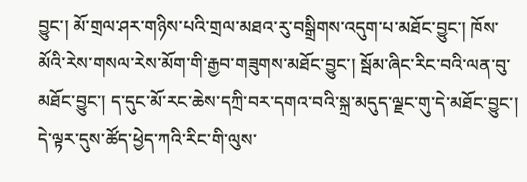བྱུང་། མོ་གྲལ་ཤར་གཉིས་པའི་གྲལ་མཐའ་རུ་བསྒྲིགས་འདུག་པ་མཐོང་བྱུང་། ཁོས་མོའི་རེས་གསལ་རེས་མོག་གི་རྒྱབ་གཟུགས་མཐོང་བྱུང་། སྦོམ་ཞིང་རིང་བའི་ལན་བུ་མཐོང་བྱུང་། ད་དུང་མོ་རང་ཆེས་དཀྲི་བར་དགའ་བའི་སྐྲ་མདུད་ལྗང་གུ་དེ་མཐོང་བྱུང་། དེ་ལྟར་དུས་ཚོད་ཕྱེད་ཀའི་རིང་གི་ལུས་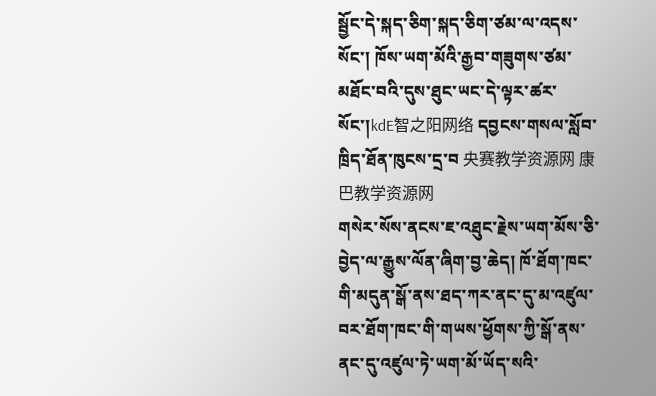སྦྱོང་དེ་སྐད་ཅིག་སྐད་ཅིག་ཙམ་ལ་འདས་སོང་། ཁོས་ཡག་མོའི་རྒྱབ་གཟུགས་ཙམ་མཐོང་བའི་དུས་ཐུང་ཡང་དེ་ལྟར་ཚར་སོང་།kdE智之阳网络 དབྱངས་གསལ་སློབ་ཁྲིད་ཐོན་ཁུངས་དྲ་བ 央赛教学资源网 康巴教学资源网
གསེར་སོས་ནངས་ཇ་འཐུང་རྗེས་ཡག་མོས་ཅི་བྱེད་ལ་རྒྱུས་ལོན་ཞིག་བྱ་ཆེད། ཁོ་ཐོག་ཁང་གི་མདུན་སྒོ་ནས་ཐད་ཀར་ནང་དུ་མ་འཛུལ་བར་ཐོག་ཁང་གི་གཡས་ཕྱོགས་ཀྱི་སྒོ་ནས་ནང་དུ་འཛུལ་ཏེ་ཡག་མོ་ཡོད་སའི་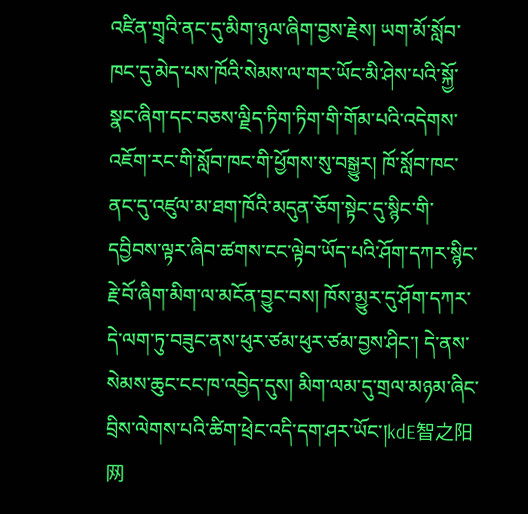འཛིན་གྲྭའི་ནང་དུ་མིག་ཉུལ་ཞིག་བྱས་རྗེས། ཡག་མོ་སློབ་ཁང་དུ་མེད་པས་ཁོའི་སེམས་ལ་གར་ཡོང་མི་ཤེས་པའི་སྐྱོ་སྣང་ཞིག་དང་བཅས་ལྗིད་ཏིག་ཏིག་གི་གོམ་པའི་འདེགས་འཇོག་རང་གི་སློབ་ཁང་གི་ཕྱོགས་སུ་བསྒྱུར། ཁོ་སློབ་ཁང་ནང་དུ་འཛུལ་མ་ཐག་ཁོའི་མདུན་ཅོག་སྟེང་དུ་སྙིང་གི་དབྱིབས་ལྟར་ཞིབ་ཚགས་ངང་ལྟེབ་ཡོད་པའི་ཤོག་དཀར་སྙིང་རྗེ་བོ་ཞིག་མིག་ལ་མངོན་བྱུང་བས། ཁོས་མྱུར་དུ་ཤོག་དཀར་དེ་ལག་ཏུ་བཟུང་ནས་ཕུར་ཙམ་ཕུར་ཙམ་བྱས་ཤིང་། དེ་ནས་སེམས་ཆུང་ངང་ཁ་འབྱེད་དུས། མིག་ལམ་དུ་གྲལ་མཉམ་ཞིང་བྲིས་ལེགས་པའི་ཚིག་ཕྲེང་འདི་དག་ཤར་ཡོང་།kdE智之阳网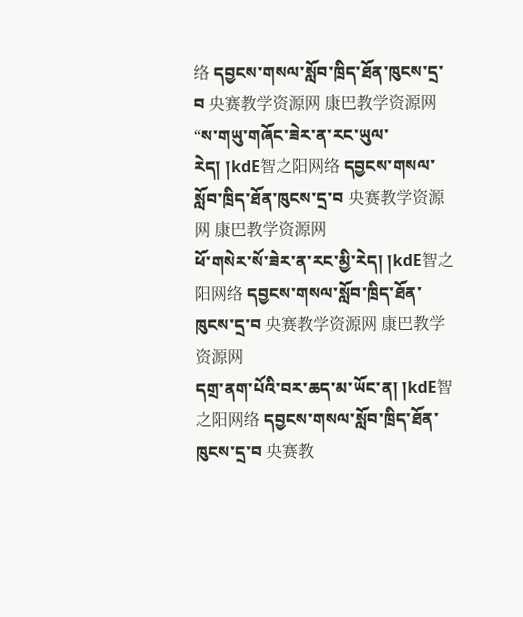络 དབྱངས་གསལ་སློབ་ཁྲིད་ཐོན་ཁུངས་དྲ་བ 央赛教学资源网 康巴教学资源网
“ས་གཡུ་གཞོང་ཟེར་ན་རང་ཡུལ་རེད། །kdE智之阳网络 དབྱངས་གསལ་སློབ་ཁྲིད་ཐོན་ཁུངས་དྲ་བ 央赛教学资源网 康巴教学资源网
ཕོ་གསེར་སོ་ཟེར་ན་རང་མྱི་རེད། །kdE智之阳网络 དབྱངས་གསལ་སློབ་ཁྲིད་ཐོན་ཁུངས་དྲ་བ 央赛教学资源网 康巴教学资源网
དགྲ་ནག་པོའི་བར་ཆད་མ་ཡོང་ན། །kdE智之阳网络 དབྱངས་གསལ་སློབ་ཁྲིད་ཐོན་ཁུངས་དྲ་བ 央赛教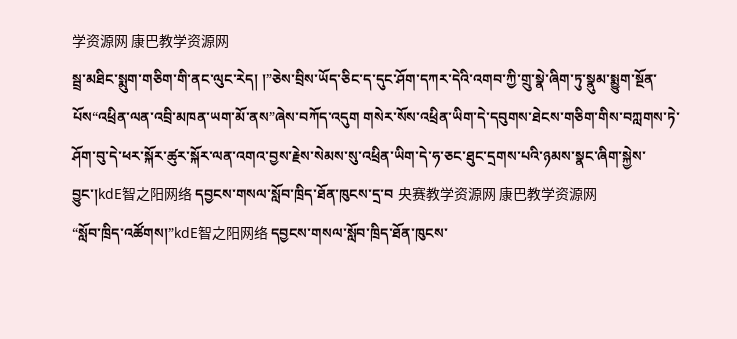学资源网 康巴教学资源网
སྦྲ་མཐིང་སྨུག་གཅིག་གི་ནང་ལུང་རེད། །”ཅེས་བྲིས་ཡོད་ཅིང་ད་དུང་ཤོག་དཀར་དེའི་འགབ་ཀྱི་གྲུ་སྣེ་ཞིག་ཏུ་སྣུམ་སྨྱུག་སྔོན་པོས“འཕྲིན་ལན་འབྲི་མཁན་ཡག་མོ་ནས”ཞེས་བཀོད་འདུག གསེར་སོས་འཕྲིན་ཡིག་དེ་དབུགས་ཐེངས་གཅིག་གིས་བཀླགས་ཏེ་ཤོག་བུ་དེ་ཕར་སྐོར་ཚུར་སྐོར་ལན་འགའ་བྱས་རྗེས་སེམས་སུ་འཕྲིན་ཡིག་དེ་ཧ་ཅང་ཐུང་དྲགས་པའི་ཉམས་སྣང་ཞིག་སྐྱེས་བྱུང་།kdE智之阳网络 དབྱངས་གསལ་སློབ་ཁྲིད་ཐོན་ཁུངས་དྲ་བ 央赛教学资源网 康巴教学资源网
“སློབ་ཁྲིད་འཚོགས།”kdE智之阳网络 དབྱངས་གསལ་སློབ་ཁྲིད་ཐོན་ཁུངས་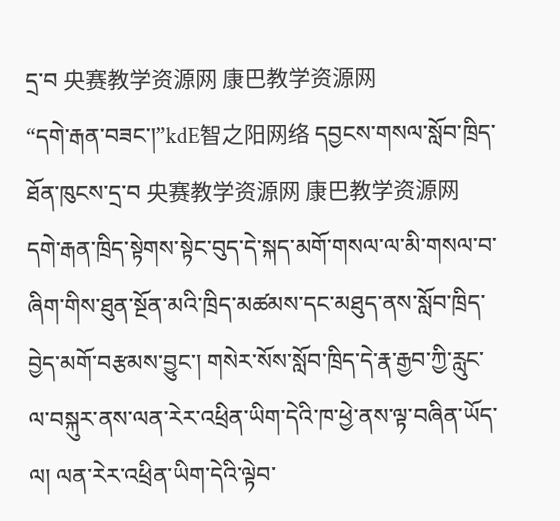དྲ་བ 央赛教学资源网 康巴教学资源网
“དགེ་རྒན་བཟང་།”kdE智之阳网络 དབྱངས་གསལ་སློབ་ཁྲིད་ཐོན་ཁུངས་དྲ་བ 央赛教学资源网 康巴教学资源网
དགེ་རྒན་ཁྲིད་སྟེགས་སྟེང་བུད་དེ་སྐད་མགོ་གསལ་ལ་མི་གསལ་བ་ཞིག་གིས་ཐུན་སྔོན་མའི་ཁྲིད་མཚམས་དང་མཐུད་ནས་སློབ་ཁྲིད་བྱེད་མགོ་བརྩམས་བྱུང་། གསེར་སོས་སློབ་ཁྲིད་དེ་རྣ་རྒྱབ་ཀྱི་རླུང་ལ་བསྐུར་ནས་ལན་རེར་འཕྲིན་ཡིག་དེའི་ཁ་ཕྱེ་ནས་ལྟ་བཞིན་ཡོད་ལ། ལན་རེར་འཕྲིན་ཡིག་དེའི་ལྟེབ་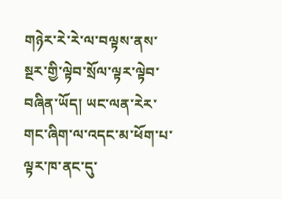གཉེར་རེ་རེ་ལ་བལྟས་ནས་སྔར་གྱི་ལྟེབ་སྲོལ་ལྟར་ལྟེབ་བཞིན་ཡོད། ཡང་ལན་རེར་གང་ཞིག་ལ་འདང་མ་ཕོག་པ་ལྟར་ཁ་ནང་དུ་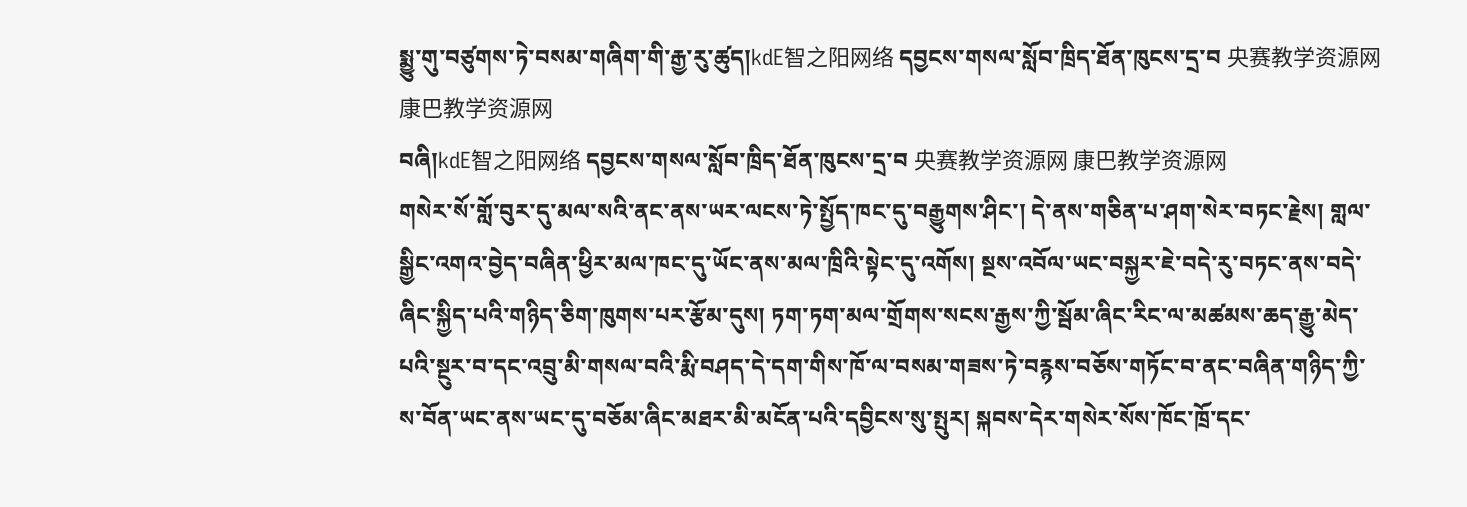སྨྱུ་གུ་བཙུགས་ཏེ་བསམ་གཞིག་གི་རྒྱ་རུ་ཚུད།kdE智之阳网络 དབྱངས་གསལ་སློབ་ཁྲིད་ཐོན་ཁུངས་དྲ་བ 央赛教学资源网 康巴教学资源网
བཞི།kdE智之阳网络 དབྱངས་གསལ་སློབ་ཁྲིད་ཐོན་ཁུངས་དྲ་བ 央赛教学资源网 康巴教学资源网
གསེར་སོ་གློ་བུར་དུ་མལ་སའི་ནང་ནས་ཡར་ལངས་ཏེ་སྤྱོད་ཁང་དུ་བརྒྱུགས་ཤིང་། དེ་ནས་གཅིན་པ་ཤག་སེར་བཏང་རྗེས། གླལ་སྒྱིང་འགའ་བྱེད་བཞིན་ཕྱིར་མལ་ཁང་དུ་ཡོང་ནས་མལ་ཁྲིའི་སྟེང་དུ་འགོས། སྔས་འབོལ་ཡང་བསྐྱར་ཇེ་བདེ་རུ་བཏང་ནས་བདེ་ཞིང་སྐྱིད་པའི་གཉིད་ཅིག་ཁུགས་པར་རྩོམ་དུས། ཏག་ཏག་མལ་གྲོགས་སངས་རྒྱས་ཀྱི་སྦོམ་ཞིང་རིང་ལ་མཚམས་ཆད་རྒྱུ་མེད་པའི་སྔུར་བ་དང་འབྲུ་མི་གསལ་བའི་རྨི་བཤད་དེ་དག་གིས་ཁོ་ལ་བསམ་གཟས་ཏེ་བརྙས་བཅོས་གཏོང་བ་ནང་བཞིན་གཉིད་ཀྱི་ས་བོན་ཡང་ནས་ཡང་དུ་བཅོམ་ཞིང་མཐར་མི་མངོན་པའི་དབྱིངས་སུ་སྤུར། སྐབས་དེར་གསེར་སོས་ཁོང་ཁྲོ་དང་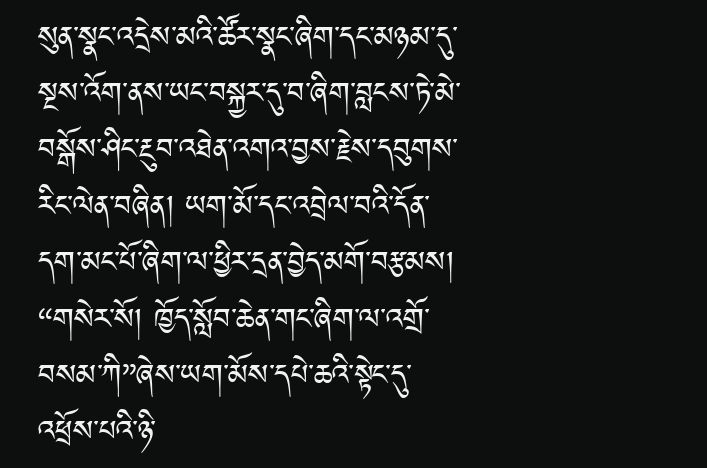སུན་སྣང་འདྲེས་མའི་ཚོར་སྣང་ཞིག་དང་མཉམ་དུ་སྔས་འོག་ནས་ཡང་བསྐྱར་དུ་བ་ཞིག་བླངས་ཏེ་མེ་བསྒོས་ཤིང་རྔུབ་འཐེན་འགའ་བྱས་རྗེས་དབུགས་རིང་ལེན་བཞིན། ཡག་མོ་དང་འབྲེལ་བའི་དོན་དག་མང་པོ་ཞིག་ལ་ཕྱིར་དྲན་བྱེད་མགོ་བརྩམས། “གསེར་སོ། ཁྱོད་སློབ་ཆེན་གང་ཞིག་ལ་འགྲོ་བསམ་ཀི”ཞེས་ཡག་མོས་དཔེ་ཆའི་སྟེང་དུ་འཕྲོས་པའི་ཉི་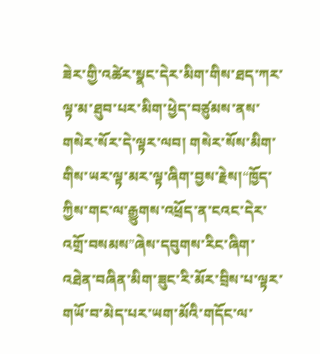ཟེར་གྱི་འཚེར་སྣང་དེར་མིག་གིས་ཐད་ཀར་ལྟ་མ་ཐུབ་པར་མིག་ཕྱེད་བཙུམས་ནས་གསེར་སོར་དེ་ལྟར་ལབ། གསེར་སོས་མིག་གིས་ཡར་ལྟ་མར་ལྟ་ཞིག་བྱས་རྗེས།“ཁྱོད་ཀྱིས་གང་ལ་རྒྱུགས་འཕྲོད་ན་ངའང་དེར་འགྲོ་བསམས”ཞེས་དབུགས་རིང་ཞིག་འཐེན་བཞིན་མིག་ཟུང་རི་མོར་བྲིས་པ་ལྟར་གཡོ་བ་མེད་པར་ཡག་མོའི་གདོང་ལ་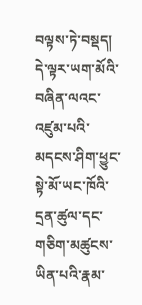བལྟས་ཏེ་བསྡད། དེ་ལྟར་ཡག་མོའི་བཞིན་ལའང་འཛུམ་པའི་མདངས་ཤིག་ཕྱུང་སྟེ་མོ་ཡང་ཁོའི་དྲན་ཚུལ་དང་གཅིག་མཚུངས་ཡིན་པའི་རྣམ་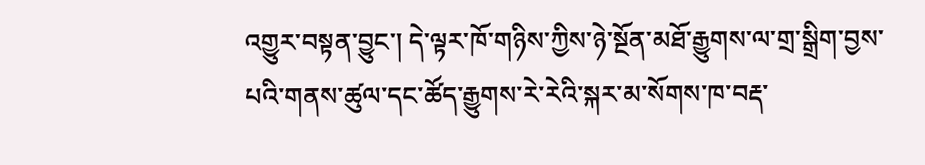འགྱུར་བསྟན་བྱུང་། དེ་ལྟར་ཁོ་གཉིས་ཀྱིས་ཉེ་སྔོན་མཐོ་རྒྱུགས་ལ་གྲ་སྒྲིག་བྱས་པའི་གནས་ཚུལ་དང་ཚོད་རྒྱུགས་རེ་རེའི་སྐར་མ་སོགས་ཁ་བརྡ་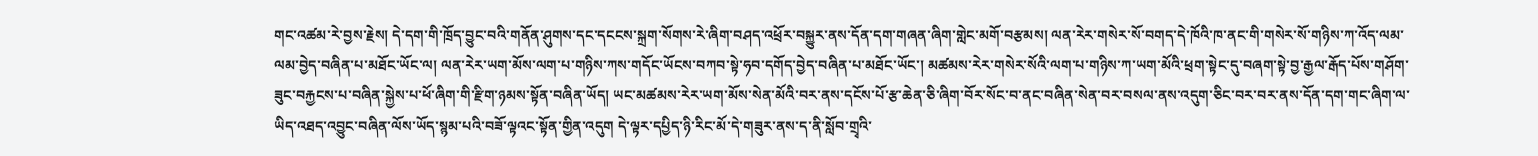གང་འཚམ་རེ་བྱས་རྗེས། དེ་དག་གི་ཁྲོད་བྱུང་བའི་གནོན་ཤུགས་དང་དངངས་སྐྲག་སོགས་རེ་ཞིག་བཤད་འཕྲོར་བསྐྱུར་ནས་དོན་དག་གཞན་ཞིག་གླེང་མགོ་བརྩམས། ལན་རེར་གསེར་སོ་བགད་དེ་ཁོའི་ཁ་ནང་གི་གསེར་སོ་གཉིས་ཀ་འོད་ལམ་ལམ་བྱེད་བཞིན་པ་མཐོང་ཡོང་ལ། ལན་རེར་ཡག་མོས་ལག་པ་གཉིས་ཀས་གདོང་ཡོངས་བཀབ་སྟེ་ཧབ་དགོད་བྱེད་བཞིན་པ་མཐོང་ཡོང་། མཚམས་རེར་གསེར་སོའི་ལག་པ་གཉིས་ཀ་ཡག་མོའི་ཕྲག་སྟེང་དུ་བཞག་སྟེ་བྱ་རྒྱལ་རྒོད་པོས་གཤོག་ཟུང་བརྐྱངས་པ་བཞིན་སྐྱེས་པ་ཕོ་ཞིག་གི་རྫིག་ཉམས་སྟོན་བཞིན་ཡོད། ཡང་མཚམས་རེར་ཡག་མོས་སེན་མོའི་བར་ནས་དངོས་པོ་རྩ་ཆེན་ཅི་ཞིག་བོར་སོང་བ་ནང་བཞིན་སེན་བར་བསལ་ནས་འདུག་ཅིང་བར་བར་ནས་དོན་དག་གང་ཞིག་ལ་ཡིད་འཐད་འབྱུང་བཞིན་ལོས་ཡོད་སྙམ་པའི་བཟོ་ལྟའང་སྟོན་གྱིན་འདུག དེ་ལྟར་དཔྱིད་ཉི་རིང་མོ་དེ་གཟུར་ནས་ད་ནི་སློབ་གྲྭའི་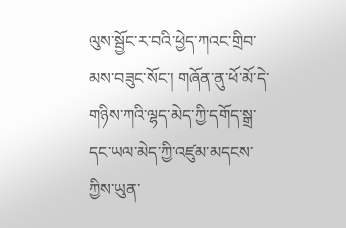ལུས་སྦྱོང་ར་བའི་ཕྱེད་ཀའང་གྲིབ་མས་བཟུང་སོང་། གཞོན་ནུ་ཕོ་མོ་དེ་གཉིས་ཀའི་ལྷད་མེད་ཀྱི་དགོད་སྒྲ་དང་ཡལ་མེད་ཀྱི་འཛུམ་མདངས་ཀྱིས་ཡུན་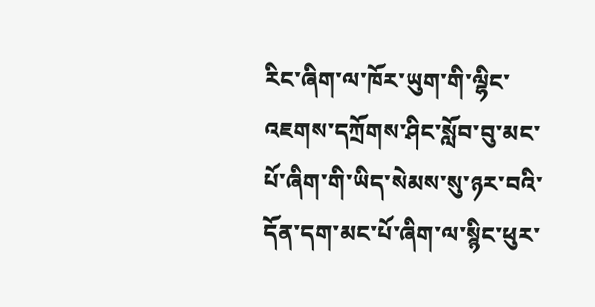རིང་ཞིག་ལ་ཁོར་ཡུག་གི་ལྷིང་འཇགས་དཀྲོགས་ཤིང་སློབ་བུ་མང་པོ་ཞིག་གི་ཡིད་སེམས་སུ་ཉར་བའི་དོན་དག་མང་པོ་ཞིག་ལ་སྙིང་ཕུར་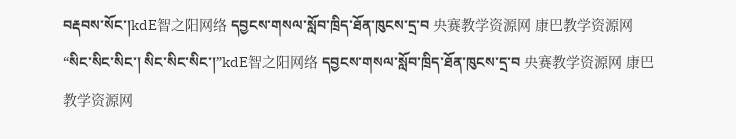བརྡབས་སོང་།kdE智之阳网络 དབྱངས་གསལ་སློབ་ཁྲིད་ཐོན་ཁུངས་དྲ་བ 央赛教学资源网 康巴教学资源网
“སིང་སིང་སིང་། སིང་སིང་སིང་།”kdE智之阳网络 དབྱངས་གསལ་སློབ་ཁྲིད་ཐོན་ཁུངས་དྲ་བ 央赛教学资源网 康巴教学资源网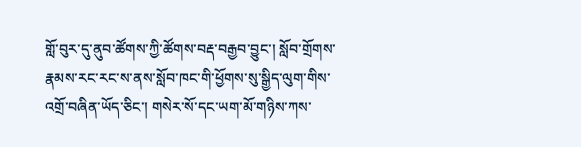གློ་བུར་དུ་ནུབ་ཚོགས་ཀྱི་ཚོགས་བརྡ་བརྒྱབ་བྱུང་། སློབ་གྲོགས་རྣམས་རང་རང་ས་ནས་སློབ་ཁང་གི་ཕྱོགས་སུ་སྒྱིད་ལུག་གིས་འགྲོ་བཞིན་ཡོད་ཅིང་། གསེར་སོ་དང་ཡག་མོ་གཉིས་ཀས་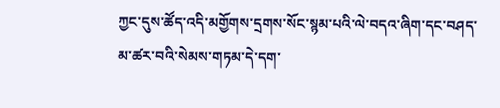ཀྱང་དུས་ཚོད་འདི་མགྱོགས་དྲགས་སོང་སྙམ་པའི་ལེ་བདའ་ཞིག་དང་བཤད་མ་ཚར་བའི་སེམས་གཏམ་དེ་དག་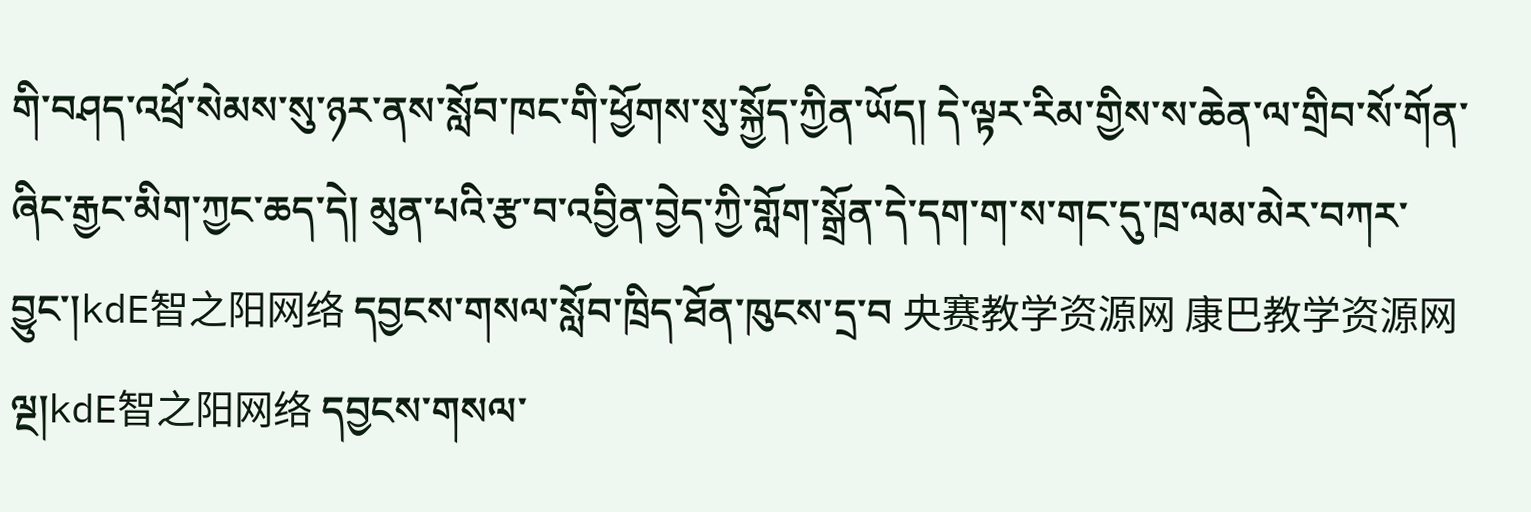གི་བཤད་འཕྲོ་སེམས་སུ་ཉར་ནས་སློབ་ཁང་གི་ཕྱོགས་སུ་སྐྱོད་ཀྱིན་ཡོད། དེ་ལྟར་རིམ་གྱིས་ས་ཆེན་ལ་གྲིབ་སོ་གོན་ཞིང་རྒྱང་མིག་ཀྱང་ཆད་དེ། མུན་པའི་རྩ་བ་འབྱིན་བྱེད་ཀྱི་གློག་སྒྲོན་དེ་དག་ག་ས་གང་དུ་ཁྲ་ལམ་མེར་བཀར་བྱུང་།kdE智之阳网络 དབྱངས་གསལ་སློབ་ཁྲིད་ཐོན་ཁུངས་དྲ་བ 央赛教学资源网 康巴教学资源网
ལྔ།kdE智之阳网络 དབྱངས་གསལ་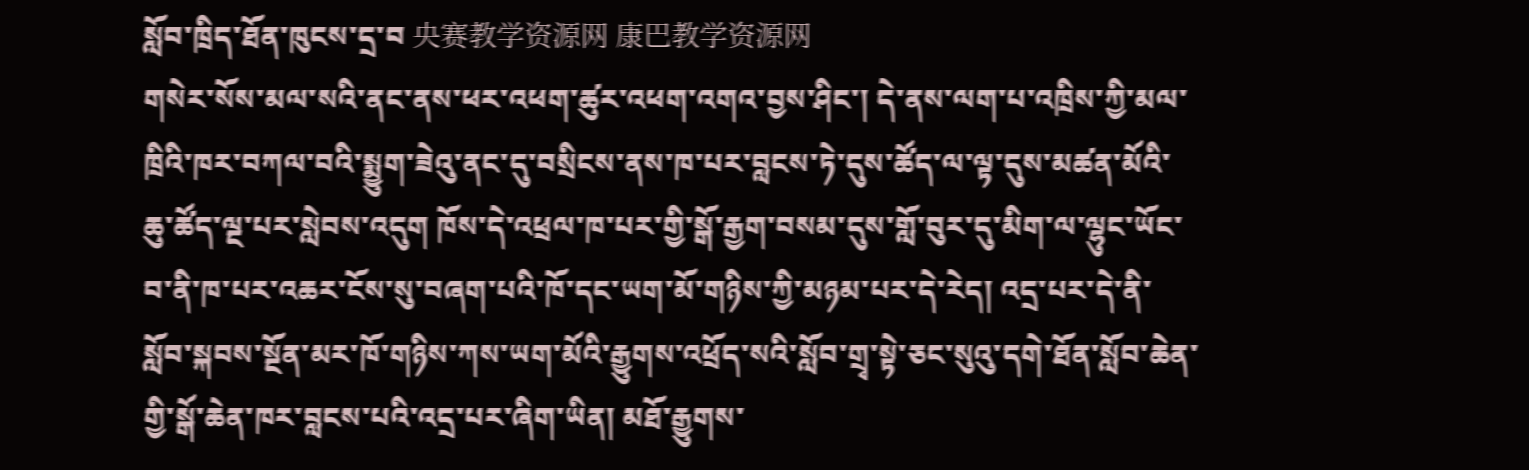སློབ་ཁྲིད་ཐོན་ཁུངས་དྲ་བ 央赛教学资源网 康巴教学资源网
གསེར་སོས་མལ་སའི་ནང་ནས་ཕར་འཕག་ཚུར་འཕག་འགའ་བྱས་ཤིང་། དེ་ནས་ལག་པ་འཁྲིས་ཀྱི་མལ་ཁྲིའི་ཁར་བཀལ་བའི་སྨྱུག་ཟེའུ་ནང་དུ་བསྲིངས་ནས་ཁ་པར་བླངས་ཏེ་དུས་ཚོད་ལ་ལྟ་དུས་མཚན་མོའི་ཆུ་ཚོད་ལྔ་པར་སླེབས་འདུག ཁོས་དེ་འཕྲལ་ཁ་པར་གྱི་སྒོ་རྒྱག་བསམ་དུས་གློ་བུར་དུ་མིག་ལ་ལྷུང་ཡོང་བ་ནི་ཁ་པར་འཆར་ངོས་སུ་བཞག་པའི་ཁོ་དང་ཡག་མོ་གཉིས་ཀྱི་མཉམ་པར་དེ་རེད། འདྲ་པར་དེ་ནི་སློབ་སྐབས་སྔོན་མར་ཁོ་གཉིས་ཀས་ཡག་མོའི་རྒྱུགས་འཕྲོད་སའི་སློབ་གྲྭ་སྟེ་ཅང་སུའུ་དགེ་ཐོན་སློབ་ཆེན་གྱི་སྒོ་ཆེན་ཁར་བླངས་པའི་འདྲ་པར་ཞིག་ཡིན། མཐོ་རྒྱུགས་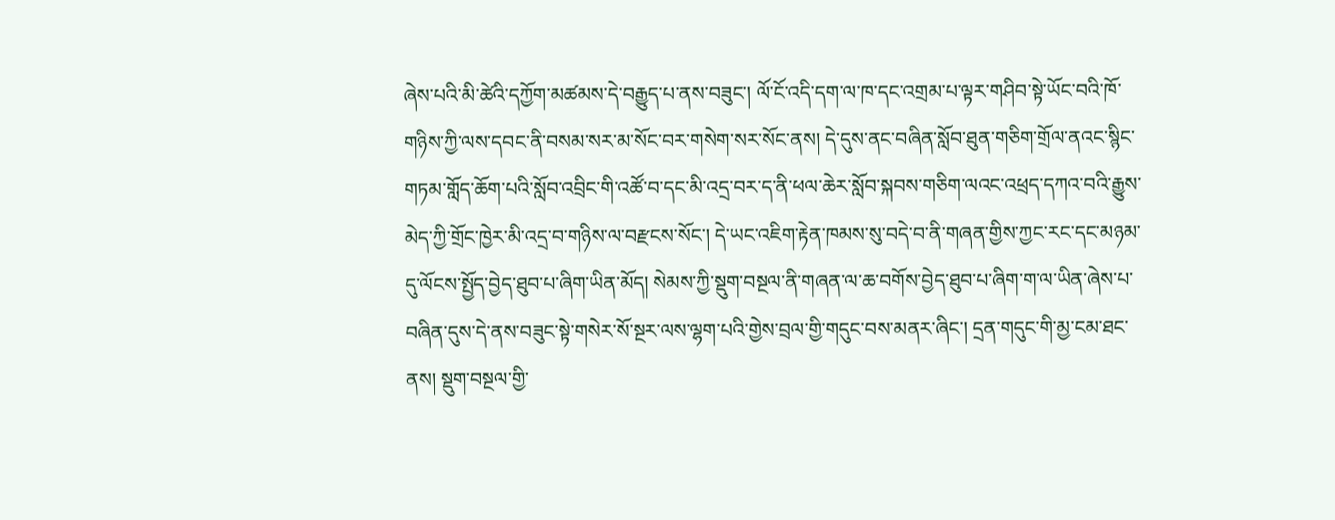ཞེས་པའི་མི་ཚེའི་དཀྱོག་མཚམས་དེ་བརྒྱུད་པ་ནས་བཟུང་། ལོ་ངོ་འདི་དག་ལ་ཁ་དང་འགྲམ་པ་ལྟར་གཤིབ་སྟེ་ཡོང་བའི་ཁོ་གཉིས་ཀྱི་ལས་དབང་ནི་བསམ་སར་མ་སོང་བར་གསེག་སར་སོང་ནས། དེ་དུས་ནང་བཞིན་སློབ་ཐུན་གཅིག་གྲོལ་ནའང་སྙིང་གཏམ་གློད་ཆོག་པའི་སློབ་འབྲིང་གི་འཚོ་བ་དང་མི་འདྲ་བར་ད་ནི་ཕལ་ཆེར་སློབ་སྐབས་གཅིག་ལའང་འཕྲད་དཀའ་བའི་རྒྱུས་མེད་ཀྱི་གྲོང་ཁྱེར་མི་འདྲ་བ་གཉིས་ལ་བརྫངས་སོང་། དེ་ཡང་འཇིག་རྟེན་ཁམས་སུ་བདེ་བ་ནི་གཞན་གྱིས་ཀྱང་རང་དང་མཉམ་དུ་ལོངས་སྤྱོད་བྱེད་ཐུབ་པ་ཞིག་ཡིན་མོད། སེམས་ཀྱི་སྡུག་བསྔལ་ནི་གཞན་ལ་ཆ་བགོས་བྱེད་ཐུབ་པ་ཞིག་ག་ལ་ཡིན་ཞེས་པ་བཞིན་དུས་དེ་ནས་བཟུང་སྟེ་གསེར་སོ་སྔར་ལས་ལྷག་པའི་གྱེས་བྲལ་གྱི་གདུང་བས་མནར་ཞིང་། དྲན་གདུང་གི་མྱ་ངམ་ཐང་ནས། སྡུག་བསྔལ་གྱི་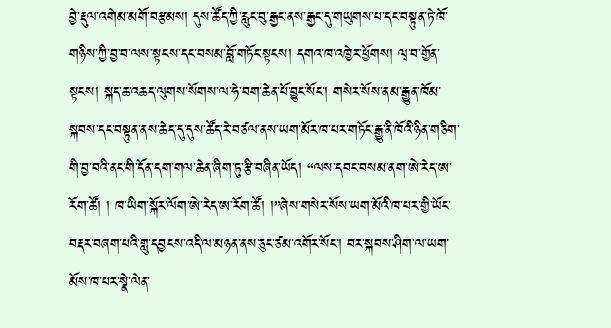བྱེ་རྡུལ་འགེམ་མགོ་བརྩམས། དུས་ཚོད་ཀྱི་རླུང་བུ་རྒྱང་ནས་རྒྱང་དུ་གཡུགས་པ་དང་བསྟུན་ཏེ་ཁོ་གཉིས་ཀྱི་བྱ་བ་ལས་སྟངས་དང་བསམ་བློ་གཏོང་སྟངས། དགའ་ཁ་འཁྱེར་ཕྱོགས། ལྭ་བ་གྱོན་སྟངས། སྐད་ཆ་འཆད་ལུགས་སོགས་ལ་ཧེ་བག་ཆེན་པོ་བྱུང་སོང་། གསེར་སོས་ནམ་རྒྱུན་ཁོམ་སྐབས་དང་བསྟུན་ནས་ཆེད་དུ་དུས་ཚོད་རེ་བཙལ་ནས་ཡག་མོར་ཁ་པར་གཏོང་རྒྱུ་ནི་ཁོའི་ཉིན་གཅིག་གི་བྱ་བའི་ནང་གི་དོན་དག་གལ་ཆེན་ཞིག་ཏུ་རྩི་བཞིན་ཡོད། “ལས་དབང་བསམ་ནག་ཨེ་རེད་ཨ་རོག་ཚོ། ། ཁ་ཡིག་སྐོར་ལོག་ཨེ་རེད་ཨ་རོག་ཚོ། །”ཞེས་གསེར་སོས་ཡག་མོའི་ཁ་པར་གྱི་ཡོང་བརྡར་བཞག་པའི་གླུ་དབྱངས་འདི་ལ་མཉན་ནས་ཅུང་ཙམ་འགོར་སོང་། བར་སྐབས་ཤིག་ལ་ཡག་མོས་ཁ་པར་སྣེ་ལེན་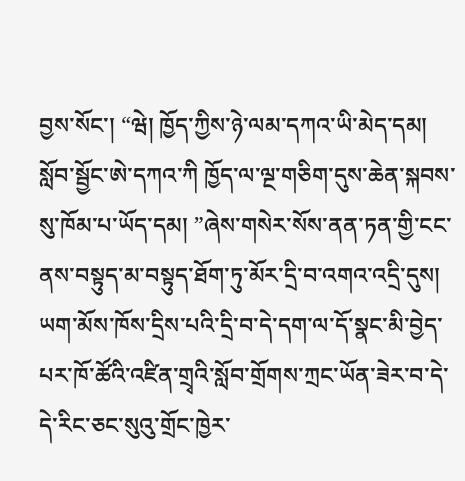བྱས་སོང་། “ཝེ། ཁྱོད་ཀྱིས་ཉེ་ལམ་དཀའ་ཡི་མེད་དམ། སློབ་སྦྱོང་ཨེ་དཀའ་ཀི ཁྱོད་ལ་ལྔ་གཅིག་དུས་ཆེན་སྐབས་སུ་ཁོམ་པ་ཡོད་དམ། ”ཞེས་གསེར་སོས་ནན་ཏན་གྱི་ངང་ནས་བསྟུད་མ་བསྟུད་ཐོག་ཏུ་མོར་དྲི་བ་འགའ་འདྲི་དུས། ཡག་མོས་ཁོས་དྲིས་པའི་དྲི་བ་དེ་དག་ལ་དོ་སྣང་མི་བྱེད་པར་ཁོ་ཚོའི་འཛིན་གྲྭའི་སློབ་གྲོགས་ཀྲང་ཡོན་ཟེར་བ་དེ་དེ་རིང་ཅང་སུའུ་གྲོང་ཁྱེར་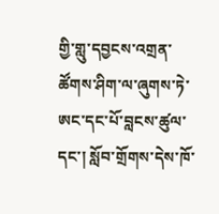གྱི་གླུ་དབྱངས་འགྲན་ཚོགས་ཤིག་ལ་ཞུགས་ཏེ་ཨང་དང་པོ་བླངས་ཚུལ་དང་། སློབ་གྲོགས་དེས་ཁོ་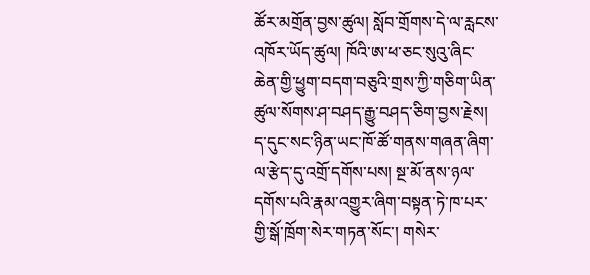ཚོར་མགྲོན་བྱས་ཚུལ། སློབ་གྲོགས་དེ་ལ་རླངས་འཁོར་ཡོད་ཚུལ། ཁོའི་ཨ་ཕ་ཅང་སུའུ་ཞིང་ཆེན་གྱི་ཕྱུག་བདག་བཅུའི་གྲས་ཀྱི་གཅིག་ཡིན་ཚུལ་སོགས་ཤ་བཤད་རྒྱུ་བཤད་ཅིག་བྱས་རྗེས། ད་དུང་སང་ཉིན་ཡང་ཁོ་ཚོ་གནས་གཞན་ཞིག་ལ་རྩེད་དུ་འགྲོ་དགོས་པས། སྔ་མོ་ནས་ཉལ་དགོས་པའི་རྣམ་འགྱུར་ཞིག་བསྟན་ཏེ་ཁ་པར་གྱི་སྒོ་ཁྲོག་སེར་གཏན་སོང་། གསེར་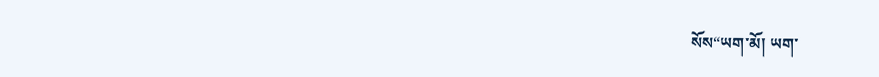སོས“ཡག་མོ། ཡག་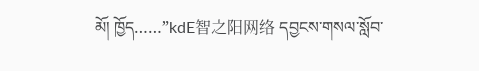མོ། ཁྱོད……”kdE智之阳网络 དབྱངས་གསལ་སློབ་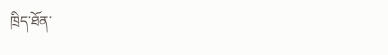ཁྲིད་ཐོན་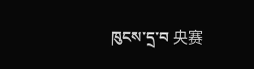ཁུངས་དྲ་བ 央赛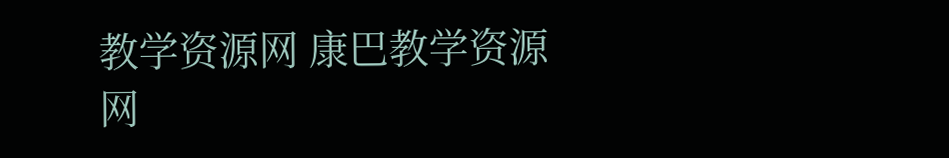教学资源网 康巴教学资源网